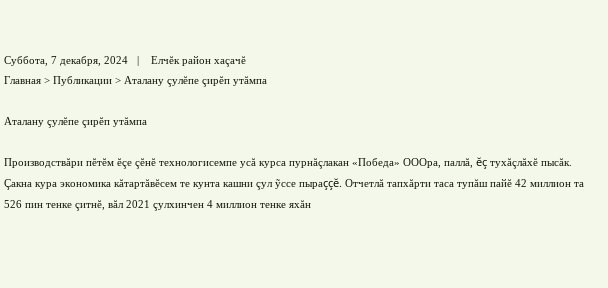Суббота, 7 декабря, 2024   |    Елчĕк район хаçачĕ
Главная > Публикации > Аталану çулĕпе çирĕп утăмпа

Аталану çулĕпе çирĕп утăмпа

Производствăри пĕтĕм ĕçе çĕнĕ технологисемпе усă курса пурнăçлакан «Победа» ОООра, паллă, ĕç тухăçлăхĕ пысăк. Çакна кура экономика кăтартăвĕсем те кунта кашни çул ỹссе пыраççĕ. Отчетлă тапхăрти таса тупăш пайĕ 42 миллион та 526 пин тенке çитнĕ, вăл 2021 çулхинчен 4 миллион тенке яхăн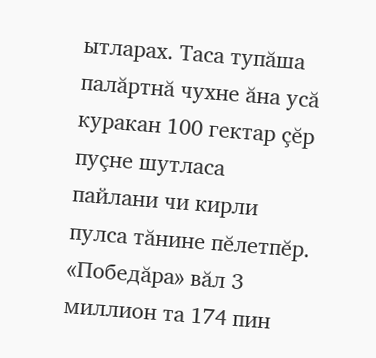ытларах. Таса тупăша палăртнă чухне ăна усă куракан 100 гектар çĕр пуçне шутласа пайлани чи кирли пулса тăнине пĕлетпĕр. «Победăра» вăл 3 миллион та 174 пин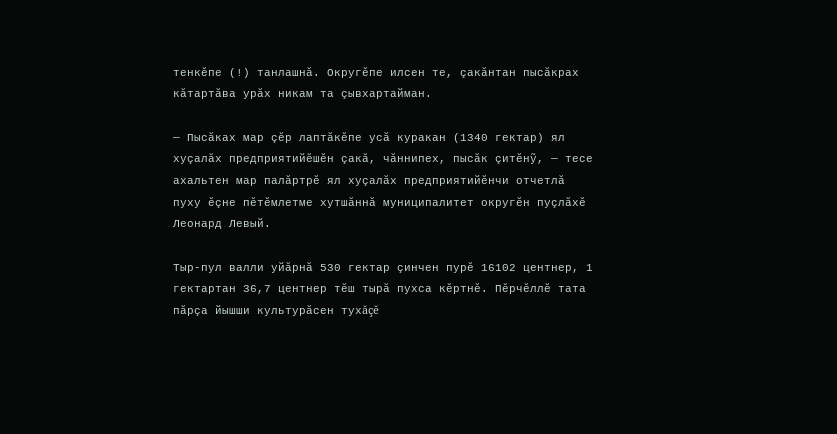тенкĕпе (!) танлашнă. Округĕпе илсен те, çакăнтан пысăкрах кăтартăва урăх никам та çывхартайман.

— Пысăках мар çĕр лаптăкĕпе усă куракан (1340 гектар) ял хуçалăх предприятийĕшĕн çакă, чăннипех, пысăк çитĕнỹ, — тесе ахальтен мар палăртрĕ ял хуçалăх предприятийĕнчи отчетлă пуху ĕçне пĕтĕмлетме хутшăннă муниципалитет округĕн пуçлăхĕ Леонард Левый.

Тыр-пул валли уйăрнă 530 гектар çинчен пурĕ 16102 центнер, 1 гектартан 36,7 центнер тĕш тырă пухса кĕртнĕ. Пĕрчĕллĕ тата пăрçа йышши культурăсен тухăçĕ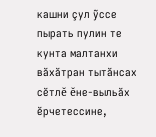кашни çул ỹссе пырать пулин те кунта малтанхи вăхăтран тытăнсах сĕтлĕ ĕне-выльăх ĕрчетессине,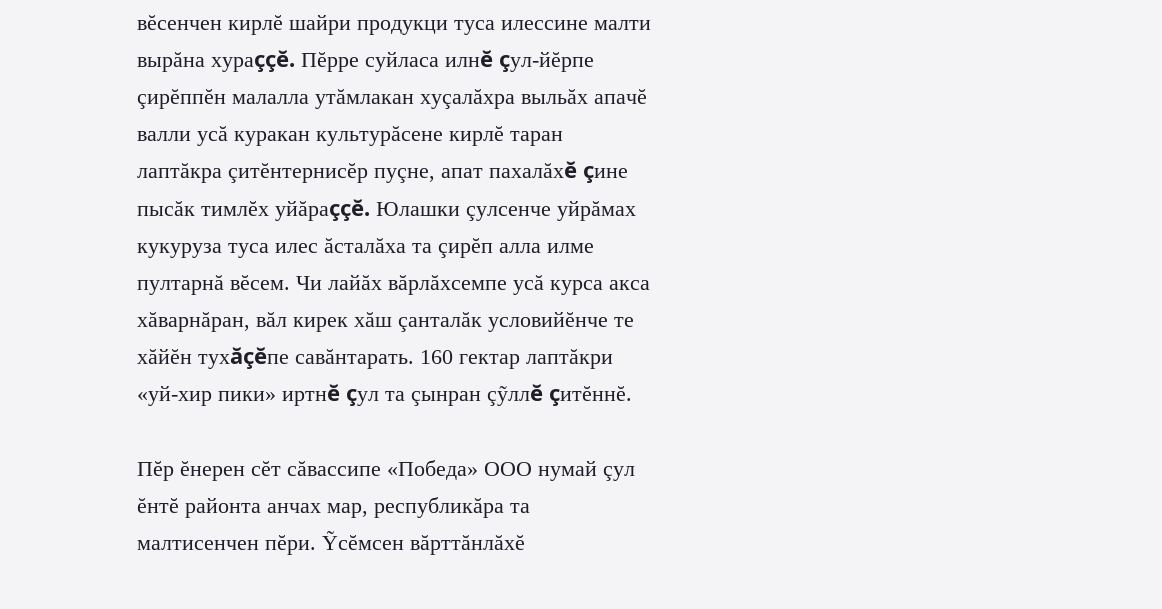вĕсенчен кирлĕ шайри продукци туса илессине малти вырăна хураççĕ. Пĕрре суйласа илнĕ çул-йĕрпе çирĕппĕн малалла утăмлакан хуçалăхра выльăх апачĕ валли усă куракан культурăсене кирлĕ таран лаптăкра çитĕнтернисĕр пуçне, апат пахалăхĕ çине пысăк тимлĕх уйăраççĕ. Юлашки çулсенче уйрăмах кукуруза туса илес ăсталăха та çирĕп алла илме пултарнă вĕсем. Чи лайăх вăрлăхсемпе усă курса акса хăварнăран, вăл кирек хăш çанталăк условийĕнче те хăйĕн тухăçĕпе савăнтарать. 160 гектар лаптăкри «уй-хир пики» иртнĕ çул та çынран çỹллĕ çитĕннĕ.

Пĕр ĕнерен сĕт сăвассипе «Победа» ООО нумай çул ĕнтĕ районта анчах мар, республикăра та малтисенчен пĕри. Ỹсĕмсен вăрттăнлăхĕ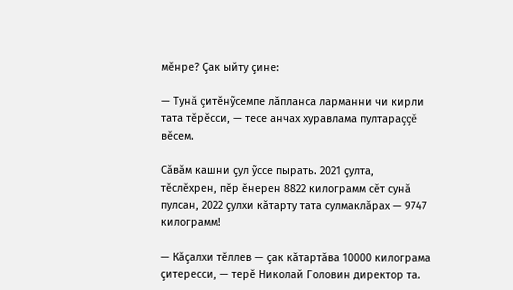мĕнре? Çак ыйту çине:

— Тунă çитĕнỹсемпе лăпланса ларманни чи кирли тата тĕрĕсси, — тесе анчах хуравлама пултараççĕ вĕсем.

Сăвăм кашни çул ỹссе пырать. 2021 çулта, тĕслĕхрен, пĕр ĕнерен 8822 килограмм сĕт сунă пулсан, 2022 çулхи кăтарту тата сулмаклăрах — 9747 килограмм!

— Кăçалхи тĕллев — çак кăтартăва 10000 килограма çитересси, — терĕ Николай Головин директор та.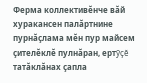Ферма коллективĕнче вăй хуракансен палăртнине пурнăçлама мĕн пур майсем çителĕклĕ пулнăран, ертỹçĕ татăклăнах çапла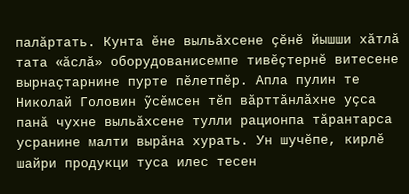палăртать. Кунта ĕне выльăхсене çĕнĕ йышши хăтлă тата «ăслă» оборудованисемпе тивĕçтернĕ витесене вырнаçтарнине пурте пĕлетпĕр. Апла пулин те Николай Головин ỹсĕмсен тĕп вăрттăнлăхне уçса панă чухне выльăхсене тулли рационпа тăрантарса усранине малти вырăна хурать. Ун шучĕпе, кирлĕ шайри продукци туса илес тесен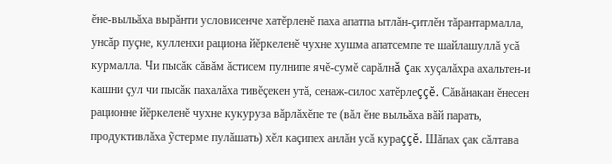ĕне-выльăха вырăнти условисенче хатĕрленĕ паха апатпа ытлăн-çитлĕн тăрантармалла, унсăр пуçне, кулленхи рациона йĕркеленĕ чухне хушма апатсемпе те шайлашуллă усă курмалла. Чи пысăк сăвăм ăстисем пулнипе ячĕ-сумĕ сарăлнă çак хуçалăхра ахальтен-и кашни çул чи пысăк пахалăха тивĕçекен утă, сенаж-силос хатĕрлеççĕ. Сăвăнакан ĕнесен рационне йĕркеленĕ чухне кукуруза вăрлăхĕпе те (вăл ĕне выльăха вăй парать, продуктивлăха ỹстерме пулăшать) хĕл каçипех анлăн усă кураççĕ. Шăпах çак сăлтава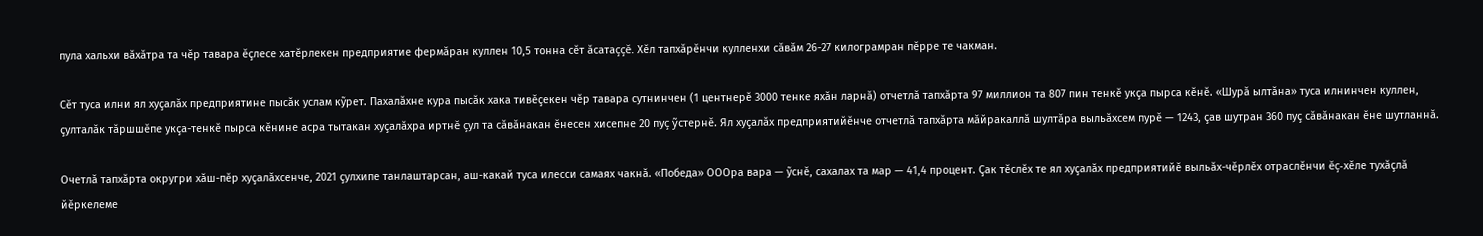пула хальхи вăхăтра та чĕр тавара ĕçлесе хатĕрлекен предприятие фермăран куллен 10,5 тонна сĕт ăсатаççĕ. Хĕл тапхăрĕнчи кулленхи сăвăм 26-27 килограмран пĕрре те чакман.

Сĕт туса илни ял хуçалăх предприятине пысăк услам кỹрет. Пахалăхне кура пысăк хака тивĕçекен чĕр тавара сутнинчен (1 центнерĕ 3000 тенке яхăн ларнă) отчетлă тапхăрта 97 миллион та 807 пин тенкĕ укçа пырса кĕнĕ. «Шурă ылтăна» туса илнинчен куллен, çулталăк тăршшĕпе укçа-тенкĕ пырса кĕнине асра тытакан хуçалăхра иртнĕ çул та сăвăнакан ĕнесен хисепне 20 пуç ỹстернĕ. Ял хуçалăх предприятийĕнче отчетлă тапхăрта мăйракаллă шултăра выльăхсем пурĕ — 1243, çав шутран 360 пуç сăвăнакан ĕне шутланнă.

Очетлă тапхăрта округри хăш-пĕр хуçалăхсенче, 2021 çулхипе танлаштарсан, аш-какай туса илесси самаях чакнă. «Победа» ОООра вара — ỹснĕ, сахалах та мар — 41,4 процент. Çак тĕслĕх те ял хуçалăх предприятийĕ выльăх-чĕрлĕх отраслĕнчи ĕç-хĕле тухăçлă йĕркелеме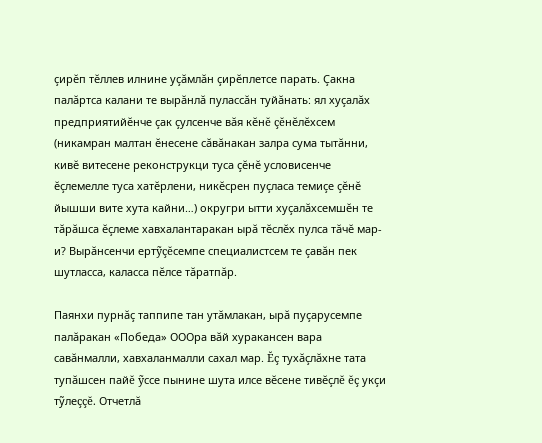çирĕп тĕллев илнине уçăмлăн çирĕплетсе парать. Çакна палăртса калани те вырăнлă пулассăн туйăнать: ял хуçалăх предприятийĕнче çак çулсенче вăя кĕнĕ çĕнĕлĕхсем (никамран малтан ĕнесене сăвăнакан залра сума тытăнни, кивĕ витесене реконструкци туса çĕнĕ условисенче ĕçлемелле туса хатĕрлени, никĕсрен пуçласа темиçе çĕнĕ йышши вите хута кайни…) округри ытти хуçалăхсемшĕн те тăрăшса ĕçлеме хавхалантаракан ырă тĕслĕх пулса тăчĕ мар-и? Вырăнсенчи ертỹçĕсемпе специалистсем те çавăн пек шутласса, каласса пĕлсе тăратпăр.

Паянхи пурнăç таппипе тан утăмлакан, ырă пуçарусемпе палăракан «Победа» ОООра вăй хуракансен вара савăнмалли, хавхаланмалли сахал мар. Ĕç тухăçлăхне тата тупăшсен пайĕ ỹссе пынине шута илсе вĕсене тивĕçлĕ ĕç укçи тỹлеççĕ. Отчетлă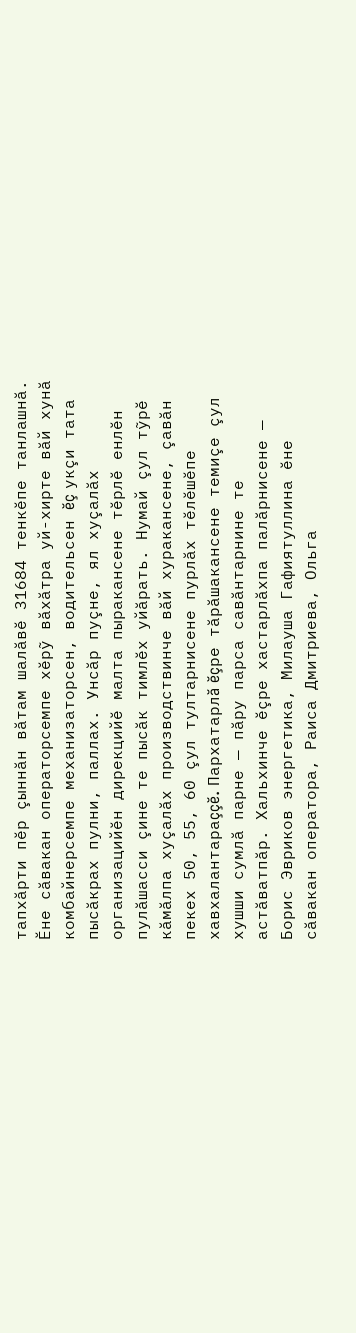тапхăрти пĕр çыннăн вăтам шалăвĕ 31684 тенкĕпе танлашнă. Ĕне сăвакан операторсемпе хĕрỹ вăхăтра уй-хирте вăй хунă комбайнерсемпе механизаторсен, водительсен ĕç укçи тата пысăкрах пулни, паллах. Унсăр пуçне, ял хуçалăх организацийĕн дирекцийĕ малта пыракансене тĕрлĕ енлĕн пулăшасси çине те пысăк тимлĕх уйăрать. Нумай çул тỹрĕ кăмăлпа хуçалăх производствинче вăй хуракансене, çавăн пекех 50, 55, 60 çул тултарнисене пурлăх тĕлĕшĕпе хавхалантараççĕ. Пархатарлă ĕçре тăрăшакансене темиçе çул хушши сумлă парне — пăру парса савăнтарнине те астăватпăр. Хальхинче ĕçре хастарлăхпа палăрнисене — Борис Эвриков энергетика, Милауша Гафиятуллина ĕне сăвакан оператора, Раиса Дмитриева, Ольга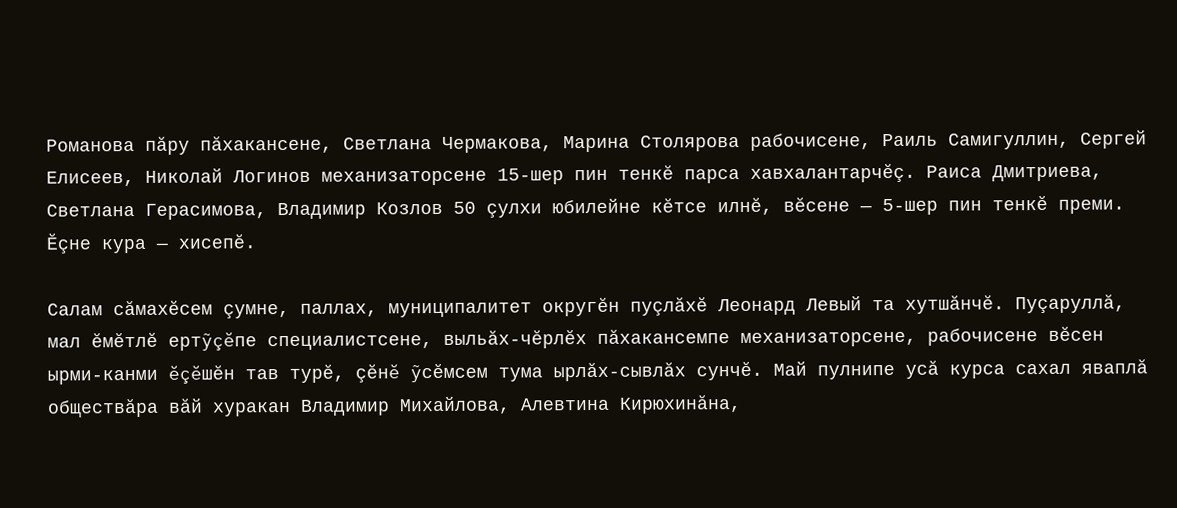Романова пăру пăхакансене, Светлана Чермакова, Марина Столярова рабочисене, Раиль Самигуллин, Сергей Елисеев, Николай Логинов механизаторсене 15-шер пин тенкĕ парса хавхалантарчĕç. Раиса Дмитриева, Светлана Герасимова, Владимир Козлов 50 çулхи юбилейне кĕтсе илнĕ, вĕсене — 5-шер пин тенкĕ преми. Ĕçне кура — хисепĕ.

Салам сăмахĕсем çумне, паллах, муниципалитет округĕн пуçлăхĕ Леонард Левый та хутшăнчĕ. Пуçаруллă, мал ĕмĕтлĕ ертỹçĕпе специалистсене, выльăх-чĕрлĕх пăхакансемпе механизаторсене, рабочисене вĕсен ырми-канми ĕçĕшĕн тав турĕ, çĕнĕ ỹсĕмсем тума ырлăх-сывлăх сунчĕ. Май пулнипе усă курса сахал яваплă обществăра вăй хуракан Владимир Михайлова, Алевтина Кирюхинăна,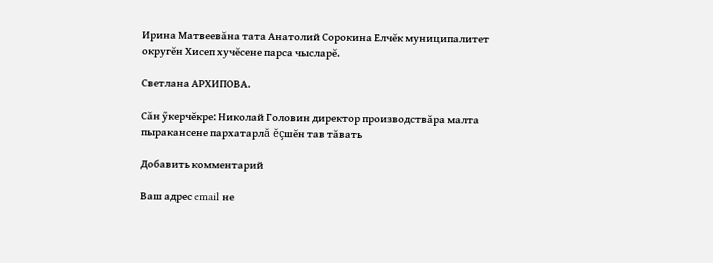Ирина Матвеевăна тата Анатолий Сорокина Елчĕк муниципалитет округĕн Хисеп хучĕсене парса чысларĕ.

Светлана АРХИПОВА.

Сăн ỹкерчĕкре: Николай Головин директор производствăра малта пыракансене пархатарлă ĕçшĕн тав тăвать

Добавить комментарий

Ваш адрес email не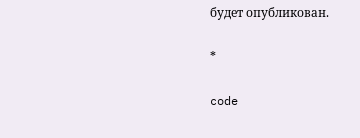будет опубликован.

*

code